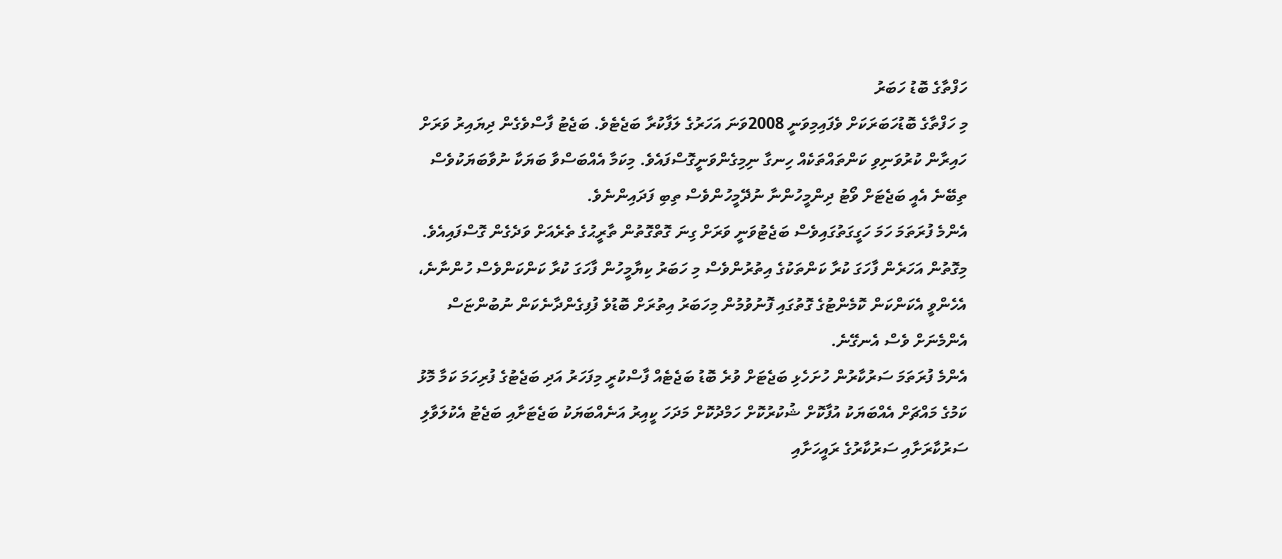ހަފްތާގެ ބޮޑު ހަބަރު
މި ހަފްތާގެ ބޮޑުހަބަރަކަށް ވެފައިމިވަނީ 2008ވަނަ އަހަރުގެ ލަފާކުރާ ބަޖެޓެވެ. ބަޖެޓު ފާސްވެގެން ދިޔައިރު ވަރަށް ހައިރާން ކުރުވަނިވި ކަންތައްތަކެއް ހިނގާ ނިމިގެންވަނީގޮސްފައެވެ. މިކަމާ އެއްބަސްވާ ބަޔަކާ ނުވާބަޔަކުވެސް ތިބޭނެ އެއީ ބަޖެޓަށް ވޯޓު ދިންމީހުންނާ ނުދޭމީހުންވެސް ތިބި ފަދައިންނެވެ.
އެންމެ ފުރަތަމަ ހަމަ ހަގީގަތުގައިވެސް ބަޖެޓުވަނީ ވަރަށް ގިނަ ގޮތްގޮތުން ތާރީޙުގެ ތެރެއަށް ވަދެގެން ގޮސްފައިއެވެ. މިގޮތުން އަހަރެން ފާހަގަ ކުރާ ކަންތަކުގެ އިތުރުންވެސް މި ހަބަރު ކިޔާމީހުން ފާހަގަ ކުރާ ކަންކަންވެސް ހުންނާނެ، އެހެންވީ އެކަންކަން ކޮމެންޓުގެ ގޮތުގައި ފޮނުވުމުން މިހަބަރު އިތުރަށް ބޮޑުވެ ފުފިގެންދާނެކަން ނުބުންޏަސް އެންމެނަށް ވެސް އެނގޭނެ.
އެންމެ ފުރަތަމަ ސަރުކާރުން ހުށަހެޅި ބަޖެޓަށް ވުރެ ބޮޑު ބަޖެޓެއް ފާސްކުރީ މިފަހަރު އަދި ބަޖެޓުގެ ފުރިހަމަ ކަމާ މޮޅު ކަމުގެ މައްޗަށް އެއްބަޔަކު އުފާކޮށް ޝުކުރުކޮށް ހަމްދުކޮށް މަދަހަ ކީއިރު އަނެއްބަޔަކު ބަޖެޓަށާއި ބަޖެޓު އެކުލަވާލި ސަރުކާރަށާއި ސަރުކާރުގެ ރައީހަށާއި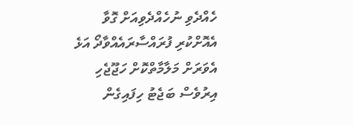ހެއްދެވި ނުހެއްދެވިއަށް ގޮވާ އެއޮށްކުރި ފުރައްސާރައެއްވާދޯ އަޅެ އެވަރަށް މަލާމާތްކޮށް ހަޖޫޖެހި އިރުވެސް ބަޖެޓު ހިފައިގެން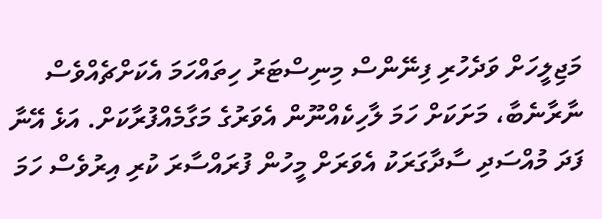މަޖިލީހަށް ވަދެހުރި ފިނޭންސް މިނިސްޓަރު ހިތައްހަމަ އެކަށްޗެއްވެސް ނާރާނެބާ، މަށަކަށް ހަމަ ލާހިކެއްނޫން އެވަރުގެ މަގާމެއްފުރާކަށް. އަޅެ އޭނާ ފަދަ މުއްސަދި ސާދާގަރަކު އެވަރަށް މީހުން ފުރައްސާރަ ކުރި އިރުވެސް ހަމަ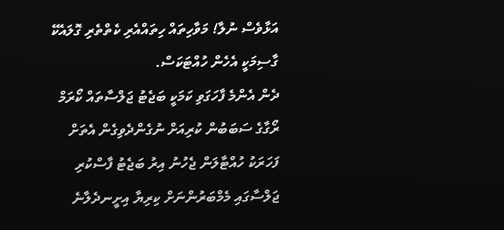އަޅާވެސް ނުލާ! މަވާހިތައް ހިތައްއެރި ކެތްތެރި ގޮލައެކޭ ގާސިމަކީ އެހެން ހުއްޓަކަސް.
ދެން އެންމެ ފާހަގަވި ކަމަކީ ބަޖެޓު ޖަލްސާތައް ކޯރަމް ރޯގާގެ ސަބަބުން ކުރިއަށް ނުގެންދެވިގެން އެތަށް ފަހަރަކު ހުއްޓާލަން ޖެހުނު އިރު ބަޖެޓު ފާސްކުރި ޖަލްސާގައި މެމްބަރުންނަށް ކިރިޔާ އިށީނދެލާނެ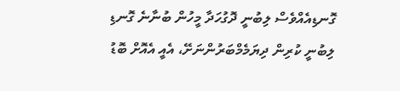ގޮނޑިއެއްވެސް ލިބުނީ ދޮގުހަދާ މީހުން ބުނާނެ ގޮނޑި ލިބުނީ ކުރިން ދިޔަމެމްބަރުންނަށޭ، އެއީ އެއޮށް ބޮޑު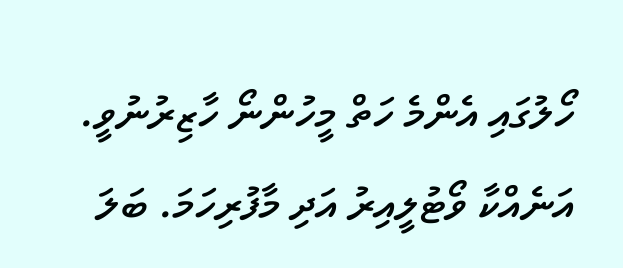ހޯލުގައި އެންމެ ހަތް މީހުންނޯ ހާޒިރުނުވީ.
އަނެއްކާ ވޯޓުލީއިރު އަދި މާފުރިހަމަ. ބަލަ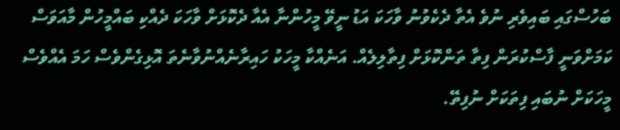ބަހުސްގައި ބައިވެރި ނުވެ އެތާ ދެކެވުނު ވާހަކަ އަޑު ނީވޭ މީހުންނާ އެއާ ދެކޮޅަށް ވާހަކަ ދެއްކި ބައްމީހުން މާއަވަސް ކަމަށްވަނީ ފާސްކުރަން ފިތާ ތަންކޮޅަށް ފިތާލިލެއް. އަނެއްކާ މީހަކު ހައިރާނެއްނުވާނެތަ އޮޅިގެންވެސް ހަމަ އެއްވެސް މީހަކަށް ނުބައި ފިތަކަށް ނުފިތޭ.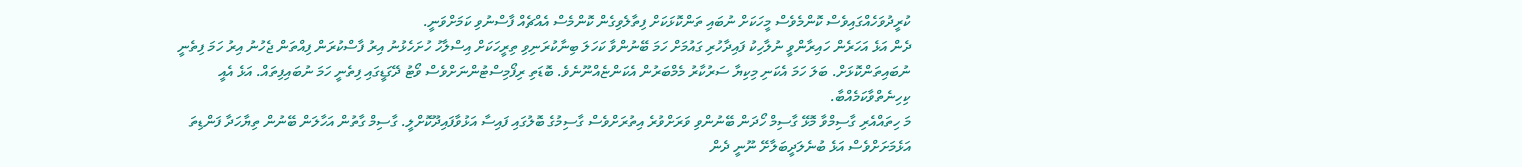ކުރީދުވަހެއްގައިވެސް ކޮންމެވެސް މީހަކަށް ނުބައި ތަންކޮޅަކަށް ފިތާލެވިގެން ކޮންމެސް އެއްޗެއް ފާސްނުވި ކަމަށްވަނީ.
ދެން އަޅެ އަހަރެން ހައިރާންވީ ނުލާހިކު ފައިދާހުރި ގައުމަށް ހަމަ ބޭނުންވާ ކަހަލަ ބިނާކުރަނިވި ތިރީހަކަށް އިސްލާހު ހުށަހެޅުނު އިރު ފާސްކުރަން ފިއްތަން ޖެހުނު އިރު ހަމަ ފިތެނީ ނުބައިތަންކޮޅަށް. ބަލަ ހަމަ އެކަނި މިކިޔާ ސަރުކާރު މެމްބަރުން އެކަންޏެއްނޫނެވެ. ބޮޑަތި ރިފޯމިސްޓުންނަށްވެސް ވޯޓު ދޭގަޑީގައި ފިތެނީ ހަމަ ނުބައިފިތައް. އަޅެ އެއީ ކިހިނެތްވާކަމެއްބާ.
މަ ހިތައްއެރި ގާސިމްވާ މޮޅޭ ގާސިމް ހޯދަން ބޭނުންވި ވަރަށްވުރެ އިތުރަށްވެސް ގާސިމުގެ ބޮލުގައި ފައިސާ އަޅުވާފައިދޫކޮށްލީ. ގާސިމް ގާތުން އަހާލަން ބޭނުން ތިޔާހަދާ ފަންޑިތަ އަޅެމަށަށްވެސް އަޅެ ބުނެލަދީބަލާށޭ ނޫނީ ދެން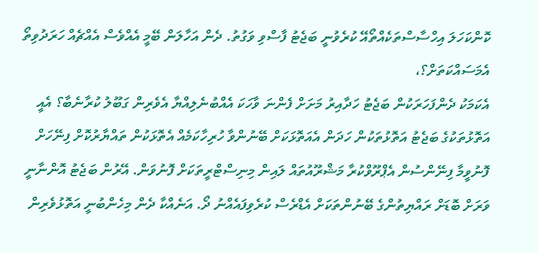ކޮންކަހަލަ އިހްސާސްތަކެއްތޯއޭ ކުރެވުނީ ބަޖެޓު ފާސްވި ވަގުތު. ދެން އަހާލަން ބޭމީ އެއްވެސް އެއްޗެއް ހަރަދުވިތޯ އެމަސައްކަތަށް؟،
އެކަމަކު ދެންފަހަރަކުން ބަޖެޓު ހަދާއިރު މަށަށް ފެންނަ ވާހަކަ އެއްބުނެލިއްޔާ އެވެރިން ގަބޫލު ކުރާނެބާ؟ އެއީ އަތޮޅުތަކުގެ ބަޖެޓު އަތޮޅުތަކުން ހަދަން އެއަތޮޅަކަށް ބޭނުންވާ ހުރިހާކަމެއް އެތޮޅަކުން ތައްޔާރުކޮށް ފިނޭހަށް ފޮނުވީމާ ފިނޭންސުން އެޕްރޫވްކުރާ މަޝްރޫއުތައް ލައިން މިނިސްޓްރީތަކަށް ފޮނުވަން. އޭރުން ބަޖެޓު އޮންނާނީ ވަރަށް ބޮޑަށް ރައްޔިތުންގެ ބޭނުންތަކަށް އެޑްރެސް ކުރެވިފައެއްނު ދޯ. އަނެއްކާ ދެން މިހެންބުނީ އަތޮޅުވެރިން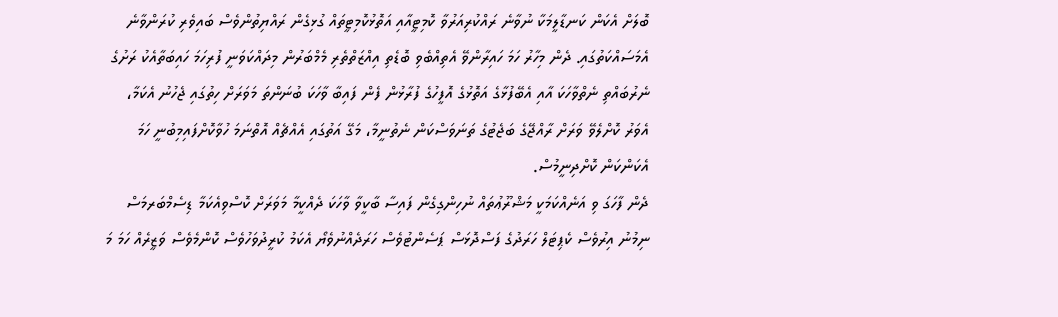ބޮލަށް އެކަން ކަނޑާލީމަކާ ނުވާނެ ރައްކުރިއަރުވާ ކޮމިޓީއާއި އަތޮޅުކޮމިޓީތައް ގުޅިގެން ރައްޔިތުންވެސް ބައިވެރި ކުރަންވާނެ އެމަސައްކަތުގައި. ދެން މިހާރު ހަމަ ހައިރާންވޭ އެތިއްބެވި ބޮޑެތި އިއްޒަތްތެރި މެމްބަރުން މިދައްކަވަނީ ފުރިހަމަ ހައިބަތާއެކު ރަށުގެ ނެރުބައްތި ނެތްވާހަކަ އާއި އެބޭފުޅާގެ އަތޮޅުގެ އޮފީހުގެ ފުރާޅުން ފެން ފައިބާ ވާހަކަ ބުނަންތަ މަވަރަށް ހިތުގައި ޖެހުނު އެކަމާ، އެވަރު ކޮށްލެވޭ ވަރަށް ރާއްޖޭގެ ބަޖެޓުގެ ތަނަވަސްކަން ނެތުނީމާ، މަގޭ އަތުގައި އެއްޗެއް އޮތްނަމަ ހުވާކޮށްފައިމިބުނީ ހަމަ އެކަންކަން ކޮށްދިނީމުސް.
ދެން ފާހަގަ ވި އަނެއްކަމަކީ މަޝްރޫޢުތައް ނުހިންގިގެން ފައިސާ ބާކީވާ ވާހަކަ ދެއްކީމާ މަވަރަށް ކޮސްވިއެކަމާ ޑިސެމްބަރމަސް ނިމުނު އިރުވެސް ކެޕިޓަލް ހަރަދުގެ ފަސްދޮޅަސް ޕަސެންޓުވެސް ހަރަދެއްނުވެޔޯ އެކަމު ކުރީދުވަހުވެސް ކޮންމެވެސް ވަޒީރެއް ހަމަ މަ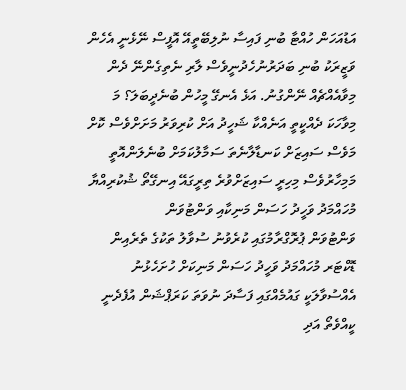އަޑުއަހަން ހުއްޓާ ބުނި ފައިސާ ނުލިބޭތީއޭ އޮފީސް ނޭޅެނީ އެހެން ވަޒީރަކު ބުނި ބަދަރުނުހެދުނީވެސް ލާރި ނެތިގެންނޭ ދެން މިވާއެއްޗެއް ނޭންގުނު. އަޅެ އެނގޭ މީހުން ބުނެދީބަލަ؟ މަ މިވާހަކަ ދެއްކީތީ އަނެއްކާ ޝަހީދު އަށް ކުރިވަރު މަށަށްވެސް ކޮށް މަވެސް ސައިޒަށް ކަނޑާލާނެތަ ސަމާލުކަމަށް ބުނެލަންއޮތީ މަމިހާރުވެސް މިހިރީ ސައިޒަށްވުރެ ތިރީގައޭ އިނގޭތޯ ޝުކުރިއްޔާ
މުހައްމަދު ވަހީދު ހަސަން މަނިކާއި ވަންޓުވަން
ވަންޓުވަން ޕުރޮގްރާމުގައި ކުރެވުނު ސުވާލު ތަކުގެ ތެރެއިން ޑޮކްޓަރ މުހައްމަދު ވަހީދު ހަސަން މަނިކަށް ހުށަހެޅުނު އެއްސުވާލަކީ ގައުމެއްގައި ފަސާދަ ނުވަތަ ކަރަޕްޝަން އުފެދެނީ ކީއްވެތޯ އަދި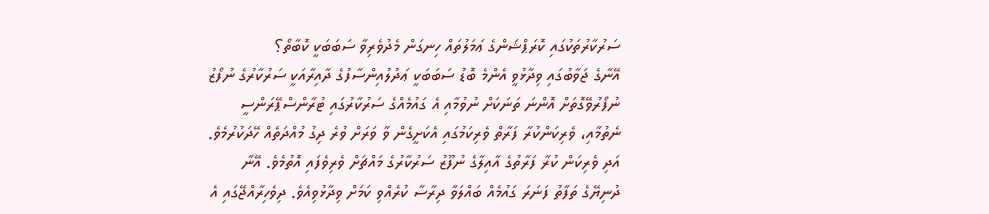ސަރުކާރުތަކުގައި ކޮރަޕްޝަންގެ ޢަމަލުތައް ހިނގަން މެދުވެރިވާ ސަބަބަކީ ކޮބާތޯ؟
އޭނާގެ ޖަވާބުގައި ވިދާޅުވީ އެންމެ ބޮޑު ސަބަބަކީ ޢަދުލުއިންސާފުގެ ދާއިރާއަކީ ސަރުކާރުގެ ނުފޯޒު ނުފޯރުވޭގޮތަށް އޮންނަ ތަނަކަށް ނުވުމާއި އެ ގައުމެއްގެ ސަރުކާރުގައި ޓުރާންސްޕޭރަންސީ ނެތުމާއި، ވެރިކަންކުރާ ފަރާތް ވެރިކަމުގައި އެކަށީގެން ވާ ވަރަށް ވުރެ ދިގު މުއްދަތެއް ހޭދަކުރުމެވެ. އަދި ވެރިކަން ކުރާ ފަރާތުގެ އާއިލާގެ ނުފޫޒު ސަރުކާރުގެ މައްޗަށް ވެރިވެފައި އޮތުމެވެ. އޭނާ ދުނިޔޭގެ ތަފާތު ފަނަރަ ގައުމެއް ބައްލަވާ ދިރާސާ ކުރެއްވި ކަމަށް ވިދާޅުވިއެވެ. ދިވެހިރާއްޖޭގައި އެ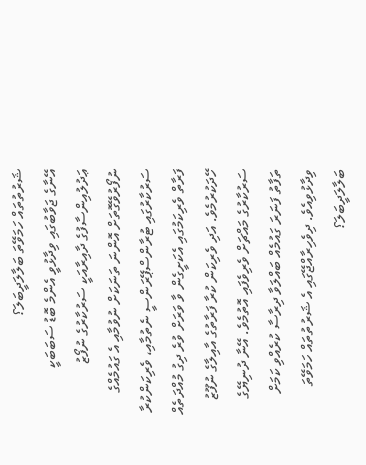ޝަރުތުތައް ހަމަވޭތަ ބަލާލަދީބަލަ؟
އޭނާގެ ޖަވާބުގައި ވިދާޅުވީ އެންމެ ބޮޑު ސަބަބަކީ ޢަދުލުއިންސާފުގެ ދާއިރާއަކީ ސަރުކާރުގެ ނުފޯޒު ނުފޯރުވޭގޮތަށް އޮންނަ ތަނަކަށް ނުވުމާއި އެ ގައުމެއްގެ ސަރުކާރުގައި ޓުރާންސްޕޭރަންސީ ނެތުމާއި، ވެރިކަންކުރާ ފަރާތް ވެރިކަމުގައި އެކަށީގެން ވާ ވަރަށް ވުރެ ދިގު މުއްދަތެއް ހޭދަކުރުމެވެ. އަދި ވެރިކަން ކުރާ ފަރާތުގެ އާއިލާގެ ނުފޫޒު ސަރުކާރުގެ މައްޗަށް ވެރިވެފައި އޮތުމެވެ. އޭނާ ދުނިޔޭގެ ތަފާތު ފަނަރަ ގައުމެއް ބައްލަވާ ދިރާސާ ކުރެއްވި ކަމަށް ވިދާޅުވިއެވެ. ދިވެހިރާއްޖޭގައި އެ ޝަރުތުތައް ހަމަވޭތަ ބަލާލަދީބަލަ؟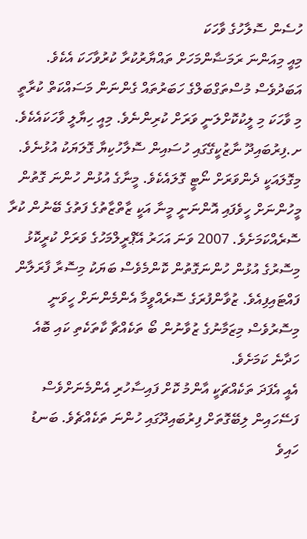ހުސެން ސޮލާހުގެ ވާހަކަ
މިއީ މިއަންނަ ރަމަޟާންމަހަށް ތައްޔާރުކުރާ ކުރުވާހަކަ އެކެވެ. އަބަދުވެސް މުސްތަގްބަލްގެ ހަބަރުތައް ގެންނަން މަސައްކަތް ކުރާތީ މި ވާހަކަ މި ލީކުކޮށްލަނީ ވަރަށް ކުރިންނެވެ. މިއީ ހިޔާލީ ވާހަކައެކެވެ.
ށ.ފިރުބައިދޫ ނާޒުކީގޭގައި ހުސައިން ސޮލާހުކިޔާ ގޮލަޔަކު އުޅުނެވެ. މިގޮލައަކީ ދެންވަރަށް ނޯޓީ ގޮލައެކެވެ. މީނާގެ އުޅުން ހުންނަ ގޮތުން މީހުންނަށް ހީވެފައި އޮންނަނީ މީނާ އަކީ ޒާތްޒާތުގެ ފަތުގެ ބޭނުން ކުރާ ސޮރެއްކަމަށެވެ. 2007 ވަނަ އަހަރު އޭޕްރީލްމަހުގެ ވަރަށް ކުރީކޮޅު މިސޮރުގެ އުޅުން ހުންނަގޮތުން ކޮންމެވެސް ބަޔަކު މިސޮރާ ފާރަލާން ފައްޓައިފިއެވެ. ޒުވާންފުރަގެ ސޮރެއްވީމާ އެންމެންނަށް ހީވަނީ މިސޮރުވެސް މިޒަމާނުގެ ޒުވާނުން ބޯ ތަކެއްޗާ ކާތަކެތި ކައި ބޮއެ ހަދާނެ ކަމަށެވެ.
އެއީ އެފަދަ ތަކެއްޗަކީ އާންމު ކޮށް ފައިސާހުރި އެންމެނަށްވެސް ފަސޭހައިން ލިބޭގޮތަށް ފިރުބައިދޫގައި ހުންނަ ތަކެއްޗެވެ. ބަނޑު ހައިވެ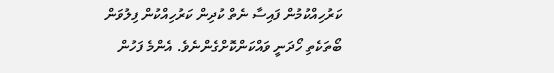ކަރުހިއްކުމުން ފައިސާ ނެތް ކުދިން ކަރުހިއްކުން ފިލުވަން ބޯތަކެތި ހޯދަނީ ވައްކަންކޮށްގެންނެވެ. އެންމެ ފަހުން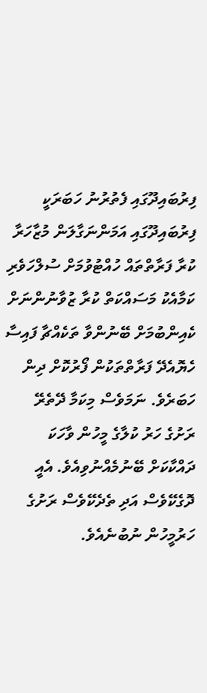ފިރުބައިދޫގައި ފެތުރުނު ހަބަރަކީ ފިރުބައިދޫގައި އަމަންނަގާލަން މުޒާހަރާ ކުރާ ފަރާތްތައް ހުއްޓުވުމަށް ސުލްހަވެރި ކަމާއެކު މަސައްކަތް ކުރާ ޒުވާނުންނަށް ކެއިންބުމަށް ބޭނުންވާ ތަކެއްޗާ ފައިސާ ހެޔޮއެދޭ ފަރާތްތަކުން ފޯރުކޮށް ދިން ހަބަރެވެ. ނަމަވެސް މިކަމާ ދޭތެރޭ ރަށުގެ ހަރު ކުލާގެ މީހުން ވާހަކަ ދައްކާކަށް ބޭނުމެއްނުވިއެވެ. އެއީ ދޮގެކޭވެސް އަދި ތެދެކޭވެސް ރަށުގެ ހަރުމީހުން ނުބުނެއެވެ.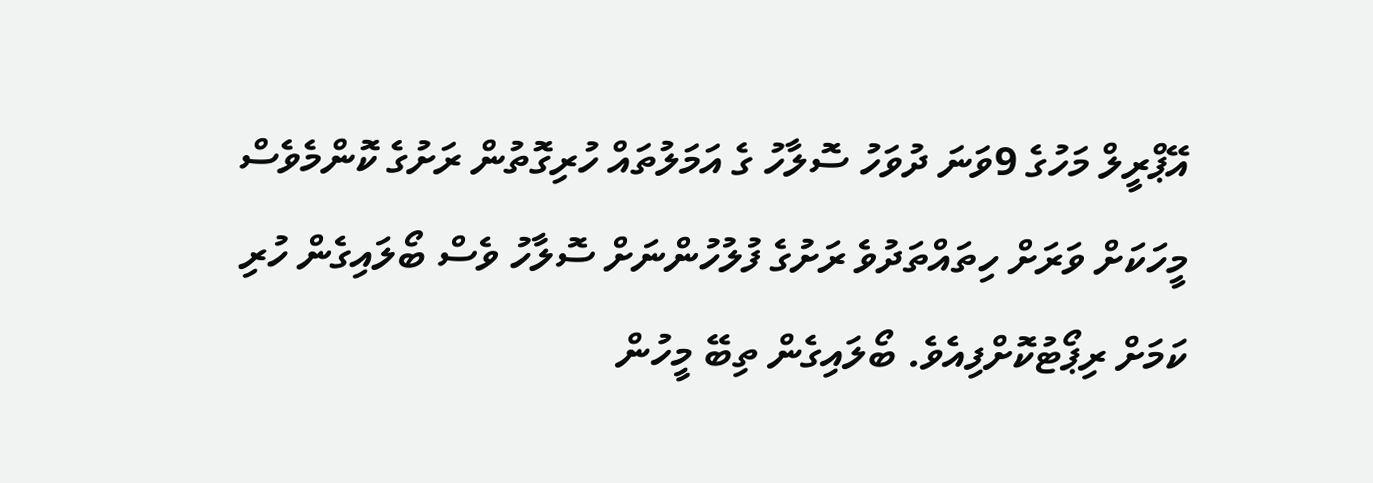އޭޕްރީލް މަހުގެ 9ވަނަ ދުވަހު ސޮލާހު ގެ އަމަލުތައް ހުރިގޮތުން ރަށުގެ ކޮންމެވެސް މީހަކަށް ވަރަށް ހިތައްތަދުވެ ރަށުގެ ފުލުހުންނަށް ސޮލާހު ވެސް ބޯލައިގެން ހުރި ކަމަށް ރިޕޯޓުކޮށްފިއެވެ. ބޯލައިގެން ތިބޭ މީހުން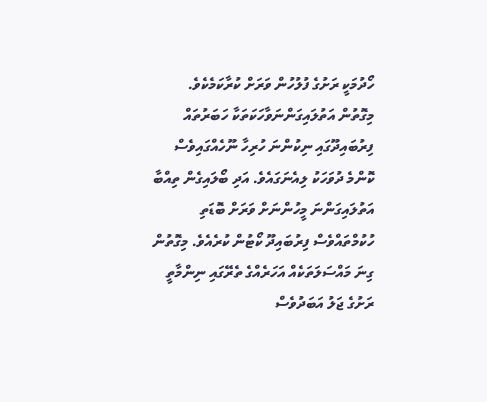ހޯދުމަކީ ރަށުގެ ފުލުހުން ވަރަށް ކުރާކަމެކެވެ. މިގޮތުން އަތުލައިގަންނަވާހަކަތަކާ ހަބަރުތައް ފިރުބައިދޫގައި ނިކުންނަ ހުރިހާ ނޫހެއްގައިވެސް ކޮންމެ ދުވަހަކު ލިއެނަގައެވެ. އަދި ބޯލައިގެން ތިއްބާ އަތުލައިގަންނަ މީހުންނަށް ވަރަށް ބޮޑަތި ހުކުމްތައްވެސް ފިރުބައިދޫ ކޯޓުން ކުރެއެވެ. މިގޮތުން ގިނަ މައްސަލަތަކެއް އަހަރެއްގެ ތެރޭގައި ނިންމާތީ ރަށުގެ ޖަލު އަބަދުވެސް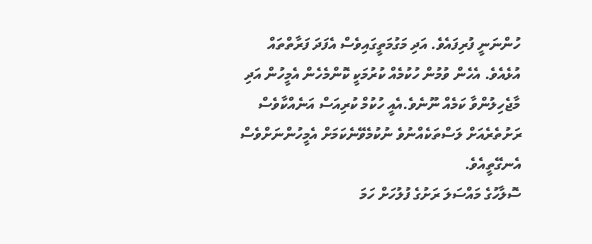ހުންނަނީ ފުރިފައެވެ. އަދި މަގުމަތީގައިވެސް އެފަދަ ފަރާތްތައް އުޅެއެވެ. އެހެން ވުމުން ހުކުމެއް ކުރުމަކީ ކޮންމެހެން އެމީހުން އަދި މާޖެހިލުންވާ ކަމެއް ނޫނެވެ.އެއީ ހުކުމް ކުރިއަސް އަނެއްކާވެސް ރަށުތެރެއަށް ލަސްތަކެއްނުވެ ނުކުމެވޭނެކަމަށް އެމީހުންނަށްވެސް އެނގޭތީއެވެ.
ސޮލާހުގެ މައްސަލަ ރަށުގެ ފުލުހަށް ހަމަ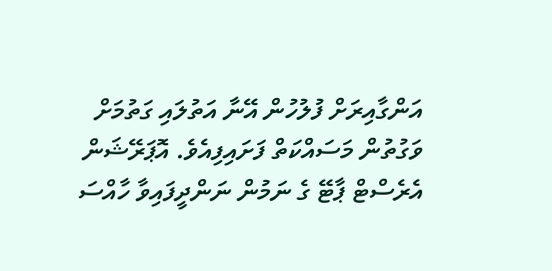އަންގާއިރަށް ފުލުހުން އޭނާ އަތުލައި ގަތުމަށް ވަގުތުން މަސައްކަތް ފަށައިފިއެވެ. އޮޕަރޭޝަން އެރެސްޓް ޕާޓޭ ގެ ނަމުން ނަންދީފައިވާ ހާއްސަ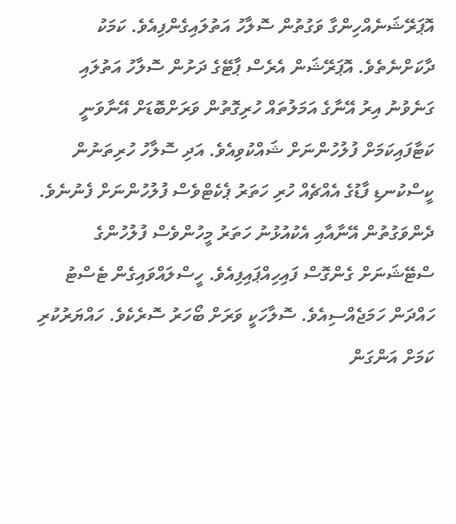އޮޕަރޭޝަނެއްހިންގާ ވަގުތުން ސޮލާހު އަތުލައިގެންފިއެވެ. ކަމަކު ދާކަށްނެތެވެ. އޮޕަރޭޝަން އެރެސް ޕާޓޭގެ ދަށުން ސޮލާހު އަތުލައި ގަނެވުނު އިރު އޭނާގެ އަމަލުތައް ހުރިގޮތުން ވަރަށްބޮޑަށް އޭނާވަނީ ކަޓާފައިކަމަށް ފުލުހުންނަށް ޝައްކުވިއެވެ. އަދި ސޮލާހު ހުރިތަނުން ކީސްކުނޑި ފާޑުގެ އެއްޗެއް ހުރި ހަތަރު ޕެކެޓްވެސް ފުލުހުންނަށް ފެނުނެވެ.
ދެންވަގުތުން އޭނާއާއި އެކުއުޅުނު ހަތަރު މީހުންވެސް ފުލުހުންގެ ސްޓޭޝަނަށް ގެންގޮސް ފައިހިއްޕައިފިއެވެ. ހީސްލައްވައިގެން ޓެސްޓު ހައްދަން ހަމަޖެއްސިއެވެ. ސޮލާހަކީ ވަރަށް ބޯހަރު ސޮރެކެވެ. ހައްޔަރުކުރި ކަމަށް އަންގަން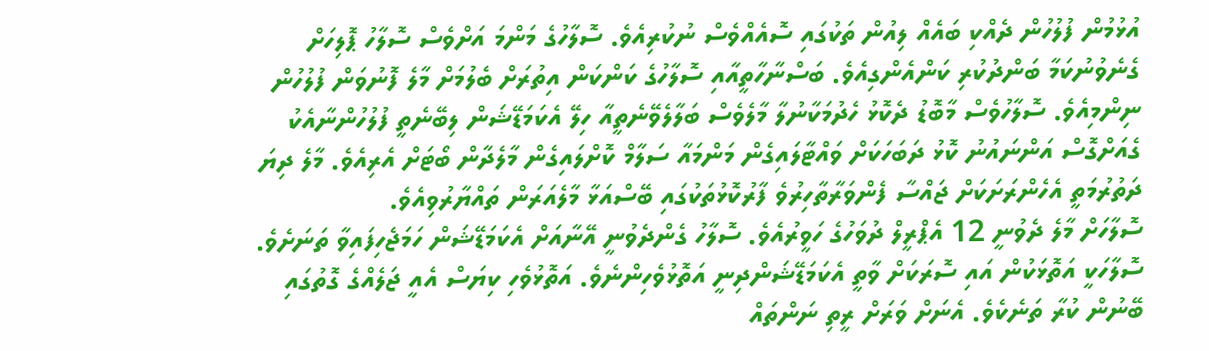އުޅުމުން ފުލުހުން ދެއްކި ބައެއް ލިއުން ތަކުގައި ސޮއެއްވެސް ނުކުރިއެވެ. ސޮލާހުގެ މަންމަ އަށްވެސް ސޮލާހު ޕޮލިހަށް ގެނެވުނުކަމާ ބަންދުކުރި ކަންއެންގިއެވެ. ބަސްނާހާތީއާއި ސޮލާހުގެ ކަންކަން އިތުރަށް ބެލުމަށް މާލެ ފޮނުވަން ފުލުހުން ނިންމިއެވެ. ސޮލާހުވެސް މާބޮޑު ދެކޮޅު ހެދުމަކާނުލާ މާލެވެސް ބަލާލެވޭނެތީއާ ހިލޭ އެކަމަޑޭޝަން ލިބޭނެތީ ފުލުހުންނާއެކު ގެއަށްގޮސް އަންނައުނު ކޮޅު ދަބަހަކަށް ވައްޓާލައިގެން މަންމައާ ސަލާމް ކޮށްލައިގެން މާލެދާން ބޯޓަށް އެރިއެވެ. މާލެ ދިޔަ ދަތުރުމަތީ އެހެންރަށަކަށް ޖައްސާ ފެންވަރާތާހިރުވެ ފާރުކޮޅުތަކުގައި ބޭސްއަޅާ މާލެއަރަން ތައްޔާރުވިއެވެ.
ސޮލާހަށް މާލެ ދެވުނީ 12 އެޕްރީލް ދުވަހުގެ ހަވީރުއެވެ. ސޮލާހު ގެންދެވުނީ އޭނާއަށް އެކަމަޑޭޝަން ހަމަޖެހިފައިވާ ތަނަށެވެ. ސޮލާހަކީ އަތޮޅަކުން އައި ސޮރަކަށް ވާތީ އެކަމަޑޭޝަންދިނީ އަތޮޅުވެހިންނެވެ. އަތޮޅުވެހި ކިޔަސް އެއީ ޖަލެއްގެ ގޮތުގައި ބޭނުން ކުރާ ތަނެކެވެ. އެނަށް ވަރަށް ރީތި ނަންތައް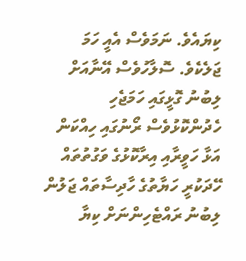ކިޔައެވެ. ނަމަވެސް އެއީ ހަމަ ޖަލެކެވެ. ސޮލާހުވެސް އޭނާއަށް ލިބުނު ގޮޅީގައި ހަމަޖެހި ހެދުންކޮޅުވެސް ރޯނުގައި ހިއްކަން އަޅާ ހަވީރާއި އިރާކޮޅުގެ ވަގުތުތައް ހޭދަކުރީ ހަޔާތުގެ ހާދިސާތައް ޖަލުން ލިބުނު ރައްޓެހިންނަށް ކިޔާ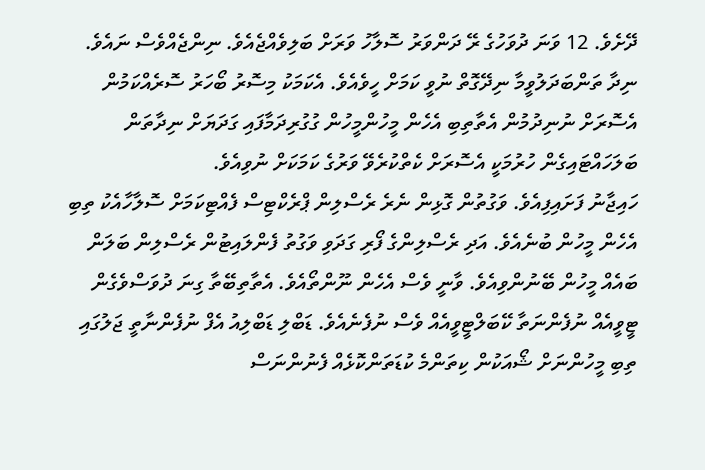ދޭށެވެ. 12 ވަނަ ދުވަހުގެ ރޭ ދަންވަރު ސޮލާހު ވަރަށް ބަލިވެއްޖެއެވެ. ނިންޖެއްވެސް ނައެވެ. ނިދާ ތަންބަދަލުވީމާ ނިދޭގޮތް ނުވީ ކަމަށް ހީވެއެވެ. އެކަމަކު މިސޮރު ބޯހަރު ސޮރެއްކަމުން އެސޮރަށް ނުނިދުމުން އެތާތިބި އެހެން މީހުންމީހުން ގުގުރިދަމާފައި ގަދަޔަށް ނިދާތަން ބަލަހައްޓައިގެން ހުރުމަކީ އެސޮރަށް ކެތްކުރެވޭ ވަރުގެ ކަމަކަށް ނުވިއެވެ.
ހައިޖާނު ފަށައިފިއެވެ. ވަގުތުން ގޮޅިން ނެރެ ރެސްލިން ޕްރެކްޓިސް ފެއްޓިކަމަށް ސޮލާހާއެކު ތިބި އެހެން މީހުން ބުނެއެވެ. އަދި ރެސްލިންގެ ފޯރި ގަދަވި ވަގުތު ފެންލައިޓުން ރެސްލިން ބަލަން ބައެއް މީހުން ބޭނުންވިއެވެ. ވާނީ ވެސް އެހެން ނޫންތޯއެވެ. އެތާތިބޭތާ ގިނަ ދުވަސްވެގެން ޓީވީއެއް ނުފެންނަތާ ކޭބަލްޓީވީއެއް ވެސް ނުފެނެއެވެ. ޑަބްލި ޑަބްލިއު އެފް ނުފެންނާތީ ޖަލުގައި ތިބި މީހުންނަށް ޝޯއަކުން ކިތަންމެ ކުޑަތަންކޮޅެއް ފެނުންނަސް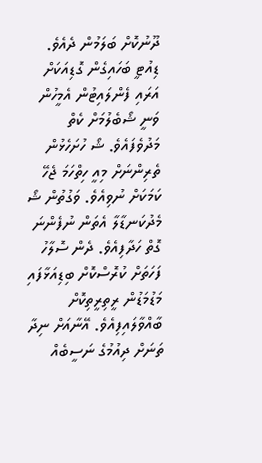ދޫނުކޮށް ބަލަމުން ދެއެވެ. ޑިއުޓީ ބަހައިގެން ގޮޑިއަކަށް އަރައި ފެންލައިޓުން އެމީހުން ވަނީ ޝޯބެލުމަށް ކެތް މަދުވެފައެވެ. ޝޯ ހުށަހެޅުން ތެރިންނަށް މިއީ ހިތްހަމަ ޖެހޭ ކަމަކަށް ނުވިއެވެ. ވަގުތުން ޝޯ މެދުކަނޑާލާ އެތަން ނުފެންނަ ގޮތް ހަދާފިއެވެ. ދެން ސޮލާހު ފަހަތަށް ކުރޮސްކޮށް ބިޑިއަޅާފައި މަޑުމަޑުން ރީތިރީތިކޮށް ބާއްވާލައިފިއެވެ. އޭނާއަށް ނިދާ ތަނަށް ދިއުމުގެ ނަސީބެއް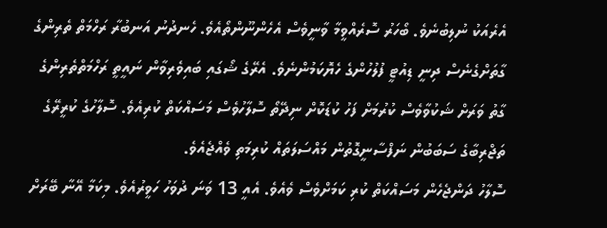އެރެއަކު ނުލިބުނެވެ. ބޯހަރު ސޮރެއްވީމާ ވާނީވެސް އެހެންނޫންތޯއެވެ. ހެނދުނު އަނބުރާ ރަހްމަތް ތެރިންގެ ގާތަށްގެނެސް ދިނީ ޑިއުޓީ ފުލުހުންގެ ހެޔޮކަމުންނެވެ. އެރޭގެ ޝޯގައި ބައިވެރިވާން ނައީތީ ރަހްމަތްތެރިންގެ ގާތު ވަރަށް ޝަކުވާވެސް ކުރުމަށް ފަހު ކުޑަކޮށް ނިދޭތޯ ސޮލާހުވެސް މަސައްކަތް ކުރިއެވެ. ސޮލާހުގެ ކުރީރޭގެ ތަޖްރިބާގެ ސަބަބުން ނަފްސާނީގޮތުން މައްސަލަތައް ކުރިމަތި ވެއްޖެއެވެ.
ސޮލާހު ދަންޖެހެން މަސައްކަތް ކުރި ކަމަށްވެސް ވެއެވެ. އެއީ 13 ވަނަ ދުވަހު ހަވީރުއެވެ. މިކަމާ އޭނާ ބޭރަށް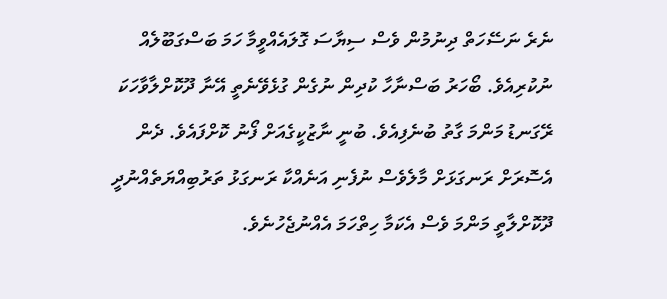ނެރެ ނަސޭހަތް ދިނުމުން ވެސް ސިޔާސަ ގޮލައެއްވީމާ ހަމަ ބަސްގަބޫލެއް ނުކުރިއެވެ. ބޯހަރު ބަސްނާހާ ކުދިން ނުގެން ގުޅެވޭނެތީ އޭނާ ދޫކޮށްލާވާހަކަ ރޭގަނޑު މަންމަ ގާތު ބުނެފިއެވެ. ބުނީ ނާޒުކީގެއަށް ފޯނު ކޮށްފައެވެ. ދެން އެސޮރަށް ރަނގަޅަށް މާލެވެސް ނުފެނި އަނެއްކާ ރަނގަޅު ތަރުބިއްޔަތެއްނުދީ ދޫކޮށްލާތީ މަންމަ ވެސް އެކަމާ ހިތްހަމަ އެއްނުޖެހުނެވެ.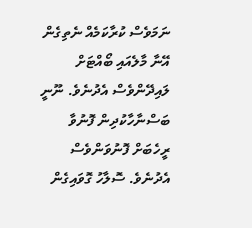ނަމަވެސް ކުރާކަމެއް ނެތިގެން އޭނާ މާލެއައި ބޯއްޓަށް ލައިދޭންވެސް އެދުނެވެ. ނޫނީ ބަސްނާހާކުދިން ފޮނުވާ ރީހެބަށް ފޮނުވަންވެސް އެދުނެވެ. ސޮލާހު ގޮވައިގެން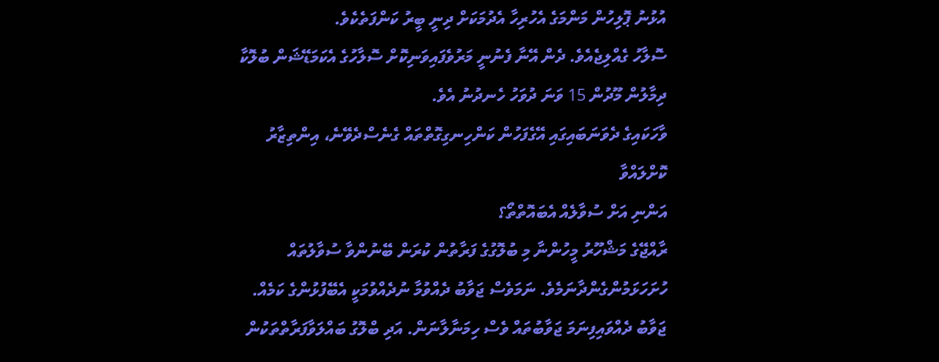އުޅުނު ޕޮލިހުން މަންމަގެ އެހުރިހާ އެދުމަކަށް ދިނީ ބީރު ކަންފަތެކެވެ.
ސޮލާހު ގެއްލިޖެއެވެ. ދެން އޭނާ ފެނުނީ މަރުވެފައިވަނިކޮށް ސޮލާހުގެ އެކަމަޑޭޝަން ބުލޮކާ ދިމާލުން މޫދުން 15 ވަނަ ދުވަހު ހެނދުނު އެވެ.
ވާހަކައިގެ ދެވަނަބައިގައި އޭގެފަހުން ކަންހިނގިގޮތްތައް ގެނެސްދެވޭނެ، އިންތިޒާރު ކޮށްލައްވާ
އަންނި އަށް ސުވާލެއް އެބައޮތްތޯ؟
ރާއްޖޭގެ މަޝްހޫރު މީހުންނާ މި ބުލޮގުގެ ފަރާތުން ކުރަން ބޭނުންވާ ސުވާލުތައް ހުށަހަޅަމުންގެންދާނަމެވެ. ނަމަވެސް ޖަވާބު ދެއްވުމާ ނުދެއްވުމަކީ އެބޭފުޅުންގެ ކަމެއް. ޖަވާބު ދެއްވައިފިނަމަ ޖަވާބުތައް ވެސް ހިމަނާލާނަން. އަދި ބްލޮގު ބައްލަވާފަރާތްތަކުން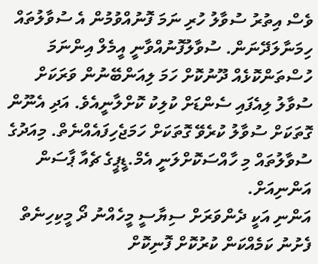ވެސް އިތުރު ސުވާލު ހުރި ނަމަ ފޮނުއްވުމުން އެ ސުވާލުތައް ހިމަނާލަދޭނަން. ސުވާލުފޮނުއްވާނީ އީމެލް އިންނަމަ ހުސްތަންކޮޅެއް ދޫނުކޮށް ހަމަ ލިއަންބޭނުން ވަރަކަށް ސުވާލު ލިއެފައި ސެންޑަށް ކުލިކު ކޮށްލާނީއެވެ. އަދި އެނޫން ގޮތަކަށް ސުވާލު ކުރެވޭ ގޮތަކަށް ހަމަޖެހިފައެއްނެތް. މިއަދުގެ ސުވާލުތައް މި ހާއްސަކޮށްލަނީ އެމް.ޑީޕީގެ ޗެއާ ޕާސަން އަންނިއަށް.
އަންނި އަކީ ދެންވަރަށް ސިޔާސީ މީހެއްނު ދޯ މީކިހިނެތް ފެށުނު ކަމެއްކަން ކުރުކޮށް ފޮނިކޮށް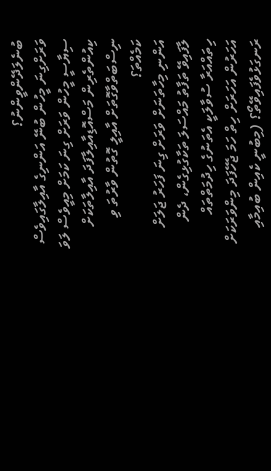ބުނެލަދޭންވީންނު؟
ވަރަށްގިނަ މީހުން ބުނޭ އަންނިގެ އާއިލާގައިވެސް ސިޔާސީ މީހުން ވަރަށް ގިނަ ކަމަށް މިއީވެސް ލަވަ ކިއުންތެރިން މަސްއޮޑިއާއިލާފަދަ އާއިލާތަކަށް ނިސްބަތްވާގޮތަށް އާއިލީ ގޮތުން ވާރުތަ ވި ކަމެއްތަ؟
އަންނި މިހާތަނަށް ވަރަށް ގިނަ ފަހަރު ޖަލަށް ލާފައިވޭ ތަފާތު މައްސަލަ ތަކާގުޅިގެން، ދެން ހިތައްއަރާ ސުވާލަކީ އެތަނުގެ ހިދުމަތްތައް އަހަރުން އަހަރަށް ހިތް ހަމަ ޖެހޭފަދަ މިންވަރަކަށް ރަނގަޅުވެފައިވޭތޯ؟ (މިބުނީ ކެއިން ބުއިމާއި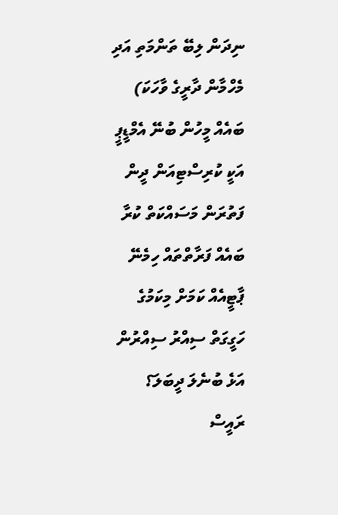ނިދަން ލިބޭ ތަންމަތި އަދި މެހްމާން ދާރީގެ ވާހަކަ)
ބައެއް މީހުން ބުނޭ އެމްޑީޕީ އަކީ ކުރިސްޓިއަން ދީން ފަތުރަން މަސައްކަތް ކުރާ ބައެއް ފަރާތްތައް ހިމެނޭ ޕާޓީއެއް ކަމަށް މިކަމުގެ ހަގީގަތް ސިއްރު ސިއްރުން އަޅެ ބުނެލަ ދީބަލަ؟
ރައީސް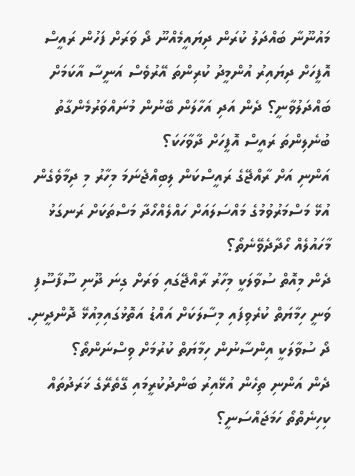މައުނޫނާ ބައްދަލު ކުރަން ދިޔައީމެއްނޫ ދޯ ވަރަށް ފަހުން ރައީސް އޮފީހަށް ދިޔައިރު އުންމީދު ކުރިންތަ އޭރުވެސް އަނީސާ އާކަމަށް ބައްދަލުވާނީ؟ ދެން އަދި އަހާލަން ބޭނުން މުނައްވަރުމެންގާތު ބުނެލިންތަ ރައީސް އޮފީހަށް ދާވާހަކަ؟
އަންނި އަށް ރާއްޖޭގެ ރައީސްކަން ލިބިއްޖެނަމަ މިހާރު މި ދިމާވެގެން އުޅޭ މަސްމަރުވުމުގެ މައްސަލައަށް ހައްލެއްހޯދާ މަސްތަކަށް ރަނގަޅު މާހައުލެއް ހޯދާދެވޭނެތޯ؟
ދެން މިއޮތް ސުވާލަކީ މިހާރު ރާއްޖޭގައި ވަރަށް ގިނަ ދޫނި ސޫފާސޫފި ވަނީ ހިމާޔަތް ކުރެވިފައި މިސާލަކަށް އައްޑު އަތޮޅުގައިމިއުޅޭ ދޮންދީނި. ދޯ ސުވާލަކީ އިންސާނުން ހިމާޔަތް ކުރުމަށް ވިސްނަންތޯ؟
ދެން އަންނި ތިހެން އުޅޭއިރު ބަންދުކުރީމައި ގޭތެރޭގެ ޚަރަދުތައް ކިހިނެތްތޯ ހަމަޖައްސަނީ؟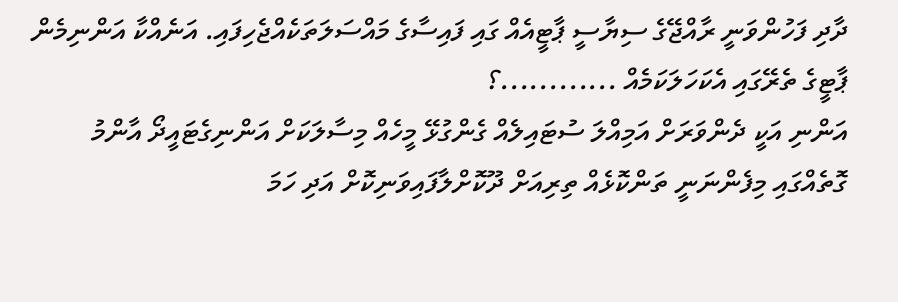ދާދި ފަހުންވަނީ ރާއްޖޭގެ ސިޔާސީ ޕާޓީއެއް ގައި ފައިސާގެ މައްސަލަތަކެއްޖެހިފައި. އަނެއްކާ އަންނިމެން ޕާޓީގެ ތެރޭގައި އެކަހަލަކަމެއް ............؟
އަންނި އަކީ ދެންވަރަށް އަމިއްލަ ސުޓައިލެއް ގެންގުޅޭ މީހެއް މިސާލަކަށް އަންނިގެޓައީދޯ އާންމު ގޮތެއްގައި މިފެންނަނީ ތަންކޮޅެއް ތިރިއަށް ދޫކޮށްލާފައިވަނިކޮށް އަދި ހަމަ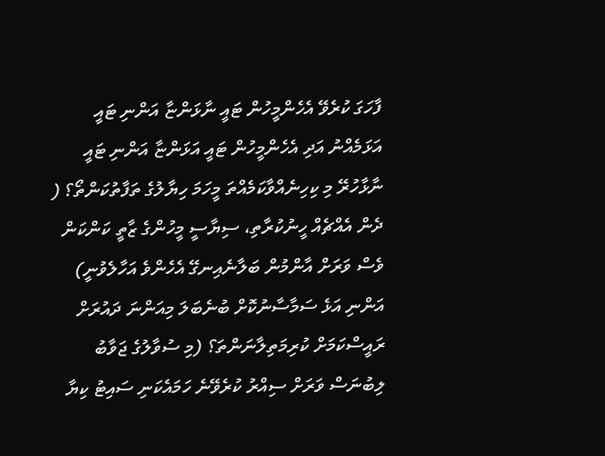ފާހަގަ ކުރެވޭ އެހެންމީހުން ޓައީ ނާޅަންޏާ އަންނި ޓައީ އަޅަމެއްނު އަދި އެހެންމީހުން ޓައީ އަޅަންޏާ އަންނި ޓައީ ނާޅާހުރޭ މި ކިހިނެއްވާކަމެއްތަ މީހަމަ ހިޔާލުގެ ތަފާތުކަންތޯ؟ ( ދެން އެއްޗެއް ހީނުކުރާތި، ސިޔާސީ މީހުންގެ ޒާތީ ކަންކަން ވެސް ވަރަށް އާންމުން ބަލާނެއިނގޭ އެހެންވެ އަހާލެވުނީ)
އަންނި އަޅެ ސަމާސާނުކޮށް ބުނެބަލަ މިއަންނަ ދައުރަށް ރައީސްކަމަށް ކުރިމަތިލާނަންތަ؟ (މި ސުވާލުގެ ޖަވާބު ލިބުނަސް ވަރަށް ސިއްރު ކުރެވޭނެ ހަމައެކަނި ސައިޓު ކިޔާ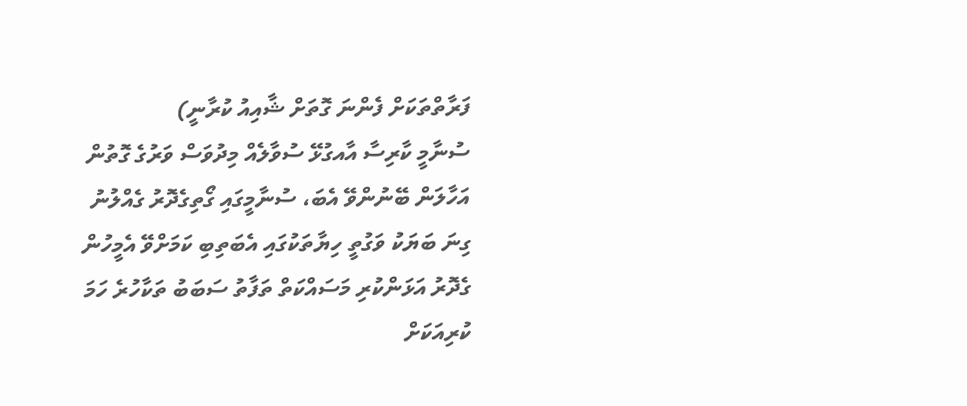ފަރާތްތަކަށް ފެންނަ ގޮތަށް ޝާއިއު ކުރާނީ)
ސުނާމީ ކާރިސާ އާއގުޅޭ ސުވާލެއް މިދުވަސް ވަރުގެ ގޮތުން އަހާލަން ބޭނުންވޭ އެބަ، ސުނާމީގައި ގޯތިގެދޮރު ގެއްލުނު ގިނަ ބަޔަކު ވަގުތީ ހިޔާތަކުގައި އެބަތިބި ކަމަށްވޭ އެމީހުން ގެދޮރު އަޅަންކުރި މަސައްކަތް ތަފާތު ސަބަބު ތަކާހުރެ ހަމަ ކުރިއަކަށް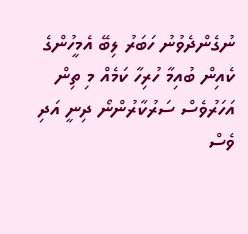ނުގެންދެވުނު ހަބަރު ލިބޭ އެމީހުންގެ ކެއިން ބުއިމާ ހުރިހާ ކަމެއް މި ތިން އަހަރުވެސް ސަރުކާރުންނޯ ދިނީ އަދި ވެސް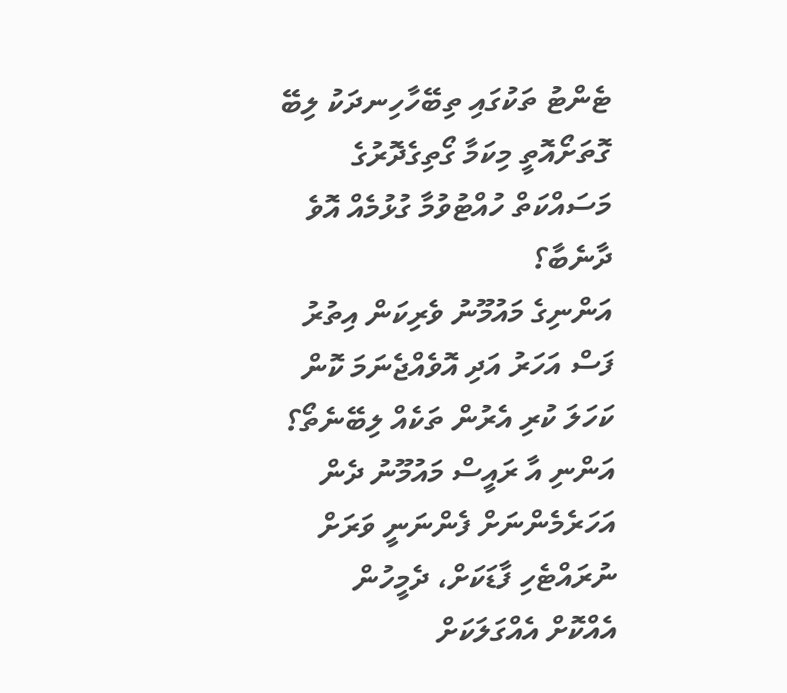ޓެންޓު ތަކުގައި ތިބޭހާހިނދަކު ލިބޭ ގޮތަށޯއޮތީ މިކަމާ ގޯތިގެދޮރުގެ މަސައްކަތް ހުއްޓުވުމާ ގުޅުމެއް އޮވެ ދާނެބާ؟
އަންނިގެ މައުމޫނު ވެރިކަން އިތުރު ފަސް އަހަރު އަދި އޮވެއްޖެނަމަ ކޮން ކަހަލަ ކުރި އެރުން ތަކެއް ލިބޭނެތޯ؟
އަންނި އާ ރައީސް މައުމޫނު ދެން އަހަރެމެންނަށް ފެންނަނީ ވަރަށް ނުރައްޓެހި ފާޑަކަށް، ދެމީހުން އެއްކޮށް އެއްގަލަކަށް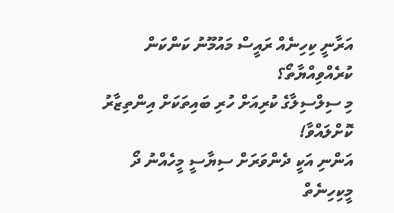އަރާނީ ކިހިނެއް ރައީސް މައުމޫނު ކަންކަން ކުރެއްވިއްޔާތޯ؟
މި ސިލްސިލާގެ ކުރިއަށް ހުރި ބައިތަކަށް އިންތިޒާރު ކޮށްލައްވާ!
އަންނި އަކީ ދެންވަރަށް ސިޔާސީ މީހެއްނު ދޯ މީކިހިނެތް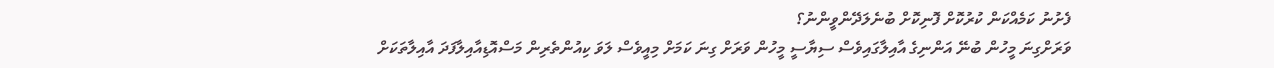ފެށުނު ކަމެއްކަން ކުރުކޮށް ފޮނިކޮށް ބުނެލަދޭންވީންނު؟
ވަރަށްގިނަ މީހުން ބުނޭ އަންނިގެ އާއިލާގައިވެސް ސިޔާސީ މީހުން ވަރަށް ގިނަ ކަމަށް މިއީވެސް ލަވަ ކިއުންތެރިން މަސްއޮޑިއާއިލާފަދަ އާއިލާތަކަށް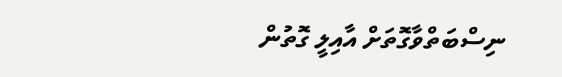ނިސްބަތްވާގޮތަށް އާއިލީ ގޮތުން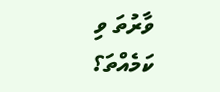ވާރުތަ ވި ކަމެއްތަ؟